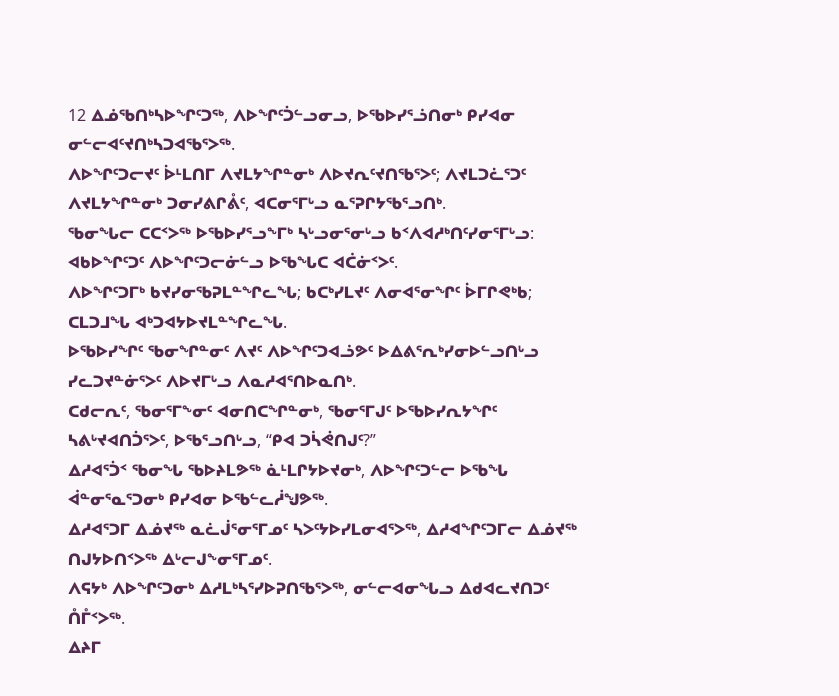12 ᐃᓅᖃᑎᒃᓴᐅᖏᑦᑐᖅ, ᐱᐅᖏᑦᑑᓪᓗᓂᓗ, ᐅᖃᐅᓯᕐᓘᑎᓂᒃ ᑭᓯᐊᓂ ᓂᓪᓕᐊᑦᔪᑎᒃᓴᑐᐊᖃᕐᐳᖅ.
ᐱᐅᖏᑦᑐᓕᔪᑦ ᐆᒻᒪᑎᒥ ᐱᔪᒪᔭᖏᓐᓂᒃ ᐱᐅᔪᕆᑦᔪᑎᖃᕐᐳᑦ; ᐱᔪᒪᑐᓛᕐᑐᑦ ᐱᔪᒪᔭᖏᓐᓂᒃ ᑐᓂᓯᕕᒋᕔᑦ, ᐊᑕᓂᕐᒥᒡᓗ ᓇᕐᕈᒋᔭᖃᕐᓗᑎᒃ.
ᖃᓂᖓᓕ ᑕᑕᑉᐳᖅ ᐅᖃᐅᓯᕐᓗᖕᒥᒃ ᓴᒡᓗᓂᕐᓂᒡᓗ ᑲᑉᐱᐊᓱᒃᑎᑦᓯᓂᕐᒥᒡᓗ: ᐊᑲᐅᖏᑦᑐᑦ ᐱᐅᖏᑦᑐᓕᓃᓪᓗ ᐅᖃᖓᑕ ᐊᑖᓃᑉᐳᑦ.
ᐱᐅᖏᑦᑐᒥᒃ ᑲᔪᓯᓂᖃᕈᒪᓐᖏᓚᖓ; ᑲᑕᒃᓯᒪᔪᑦ ᐱᓂᐊᕐᓂᖏᑦ ᐆᒥᒋᕙᒃᑲ; ᑕᒪᑐᒧᖓ ᐊᒃᑐᐊᔭᐅᔪᒪᓐᖏᓚᖓ.
ᐅᖃᐅᓯᖏᑦ ᖃᓂᖏᓐᓂᑦ ᐱᔪᑦ ᐱᐅᖏᑦᑐᐊᓘᕗᑦ ᐅᐃᕕᕐᕆᒃᓯᓂᐅᓪᓗᑎᒡᓗ ᓯᓚᑐᔪᓐᓃᕐᐳᑦ ᐱᐅᔪᒥᒡᓗ ᐱᓇᓱᐊᕐᑎᐅᓇᑎᒃ.
ᑕᑯᓕᕆᑦ, ᖃᓂᕐᒥᖕᓂᑦ ᐊᓂᑎᑕᖏᓐᓂᒃ, ᖃᓂᕐᒥᒍᑦ ᐅᖃᐅᓯᕆᔭᖏᑦ ᓴᕕᒡᔪᐊᑎᑑᕐᐳᑦ, ᐅᖃᕐᓗᑎᒡᓗ, “ᑭᐊ ᑐᓵᕚᑎᒍᑦ?”
ᐃᓱᐊᕐᑑᑉ ᖃᓂᖓ ᖃᐅᔨᒪᕗᖅ ᓈᒻᒪᒋᔭᐅᔪᓂᒃ, ᐱᐅᖏᑦᑐᓪᓕ ᐅᖃᖓ ᐋᓐᓂᕐᓇᕐᑐᓂᒃ ᑭᓯᐊᓂ ᐅᖃᓪᓚᓲᖑᕗᖅ.
ᐃᓱᐊᕐᑐᒥ ᐃᓅᔪᖅ ᓇᓛᒎᕐᓂᕐᒥᓄᑦ ᓴᐳᑦᔭᐅᓯᒪᓂᐊᕐᐳᖅ, ᐃᓱᐊᖏᑦᑐᒥᓕ ᐃᓅᔪᖅ ᑎᒍᔭᐅᑎᑉᐳᖅ ᐃᒡᓕᒍᖕᓂᕐᒥᓄᑦ.
ᐱᕋᔭᒃ ᐱᐅᖏᑦᑐᓂᒃ ᐃᓱᒪᒃᓴᕐᓯᐅᕈᑎᖃᕐᐳᖅ, ᓂᓪᓕᐊᓂᖓᓗ ᐃᑯᐊᓚᔪᑎᑐᑦ ᑍᒤᑉᐳᖅ.
ᐃᔨᒥ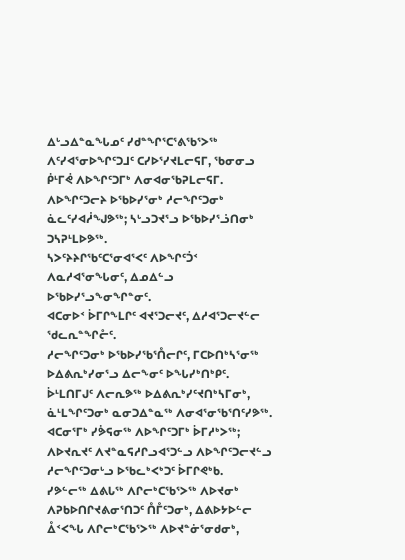ᐃᒡᓗᐃᓐᓇᖓᓄᑦ ᓯᑯᓐᖏᕐᑕᕐᕕᖃᕐᐳᖅ ᐱᑦᓯᐊᕐᓂᐅᖏᑦᑐᒧᑦ ᑕᓯᐅᕐᓯᔪᒪᓕᕋᒥ, ᖃᓂᓂᓗ ᑮᒻᒥᕚ ᐱᐅᖏᑦᑐᒥᒃ ᐱᓂᐊᓂᖃᕈᒪᓕᕋᒥ.
ᐱᐅᖏᑦᑐᓕᔨ ᐅᖃᐅᓯᕐᓂᒃ ᓱᓕᖏᑦᑐᓂᒃ ᓈᓚᑦᓯᐊᓲᖑᕗᖅ; ᓴᒡᓗᑐᔪᕐᓗ ᐅᖃᐅᓯᕐᓘᑎᓂᒃ ᑐᓴᕈᒻᒪᐅᕗᖅ.
ᓴᐳᑦᔨᔨᒋᖃᑦᑕᕐᓂᐊᕐᐸᑦ ᐱᐅᖏᑦᑑᑉ ᐱᓇᓱᐊᕐᓂᖓᓂᑦ, ᐃᓄᐃᓪᓗ ᐅᖃᐅᓯᕐᓗᖕᓂᖏᓐᓂᑦ.
ᐊᑕᓂᐅᑉ ᐆᒥᒋᖕᒪᒋᑦ ᐊᔪᕐᑐᓕᔪᑦ, ᐃᓱᐊᕐᑐᓕᔪᓪᓕ ᖁᓚᕆᓐᖏᓔᑦ.
ᓱᓕᖏᑦᑐᓂᒃ ᐅᖃᐅᓯᖃᕐᑍᓕᒋᑦ, ᒥᑕᐅᑎᒃᓴᕐᓂᖅ ᐅᐃᕕᕆᒃᓯᓂᕐᓗ ᐃᓕᖕᓂᑦ ᐅᖓᓯᒃᑎᒃᑭᑦ.
ᐆᒻᒪᑎᒥᒍᑦ ᐱᓕᕆᕗᖅ ᐅᐃᕕᕆᒃᓯᑦᔪᑎᒃᓴᒥᓂᒃ, ᓈᒻᒪᖏᑦᑐᓂᒃ ᓇᓂᑐᐃᓐᓇᖅ ᐱᓂᐊᕐᓂᖃᕐᑎᑦᓯᕗᖅ.
ᐊᑕᓂᕐᒥᒃ ᓯᕘᕋᓂᖅ ᐱᐅᖏᑦᑐᒥᒃ ᐆᒥᓱᒃᐳᖅ; ᐱᐅᔪᕆᔪᑦ ᐱᔪᓐᓇᕋᓱᒋᓗᐊᕐᑐᓪᓗ ᐱᐅᖏᑦᑐᓕᔪᓪᓗ ᓱᓕᖏᑦᑐᓂᒡᓗ ᐅᖃᓚᒃᐸᒃᑐᑦ ᐆᒥᒋᕙᒃᑲ.
ᓯᕗᓪᓕᖅ ᐃᕕᒐᖅ ᐱᒋᓕᒃᑕᖃᕐᐳᖅ ᐱᐅᔪᓂᒃ ᐱᕈᑲᐅᑎᒋᔪᕕᓂᕐᑎᑐᑦ ᑍᒤᑦᑐᓂᒃ, ᐃᕕᐅᔭᐅᓪᓕ ᐂᑉᐸᖓ ᐱᒋᓕᒃᑕᖃᕐᐳᖅ ᐱᐅᔪᓐᓃᕐᓂᑯᓂᒃ,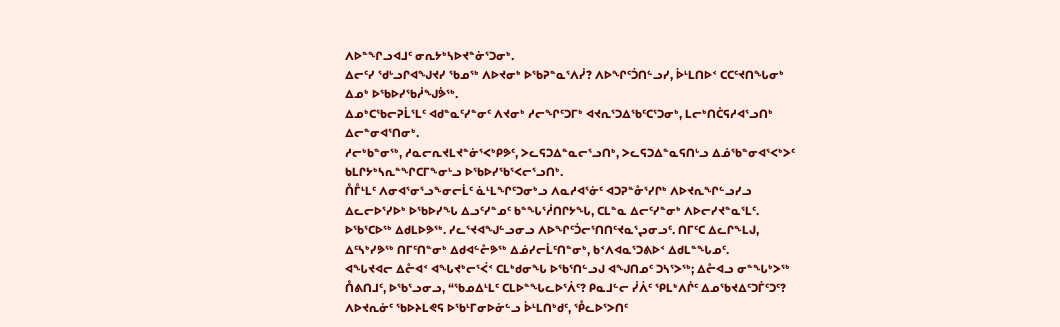ᐱᐅᓐᖏᓗᐊᒧᑦ ᓂᕆᔭᒃᓴᐅᔪᓐᓃᕐᑐᓂᒃ.
ᐃᓕᑦᓯ ᖁᒡᓗᒋᐊᖑᔪᓯ ᖃᓄᖅ ᐱᐅᔪᓂᒃ ᐅᖃᕈᓐᓇᕐᐱᓰ? ᐱᐅᖏᑦᑑᑎᓪᓗᓯ, ᐆᒻᒪᑎᐅᑉ ᑕᑕᑦᔪᑎᖓᓂᒃ ᐃᓄᒃ ᐅᖃᐅᓯᖃᓲᖑᕘᖅ.
ᐃᓄᒃᑕᖃᓕᕈᒫᕐᒪᑦ ᐊᑯᓐᓇᑦᓯᓐᓂᑦ ᐱᔪᓂᒃ ᓱᓕᖏᑦᑐᒥᒃ ᐊᔪᕆᕐᑐᐃᖃᑦᑕᕐᑐᓂᒃ, ᒪᓕᒃᑎᑖᕋᓱᐊᕐᓗᑎᒃ ᐃᓕᓐᓂᐊᕐᑎᓂᒃ.
ᓱᓕᒃᑲᓐᓂᖅ, ᓱᓇᓕᕆᔪᒪᔪᓐᓃᕐᐸᒃᑭᕗᑦ, ᐳᓚᕋᑐᐃᓐᓇᓕᕐᓗᑎᒃ, ᐳᓚᕋᑐᐃᓐᓇᕋᑎᒡᓗ ᐃᓅᖃᓐᓂᐊᕐᐸᒃᐳᑦ ᑲᒪᒋᔭᒃᓴᕆᓐᖏᑕᒥᖕᓂᒡᓗ ᐅᖃᐅᓯᖃᕐᐸᓕᕐᓗᑎᒃ.
ᑍᒤᒻᒪᑦ ᐱᓂᐊᕐᓂᕐᓗᖕᓂᓕᒫᑦ ᓈᒻᒪᖏᑦᑐᓂᒃᓗ ᐱᓇᓱᐊᕐᓃᑦ ᐊᑐᕈᓐᓁᕐᓯᒋᒃ ᐱᐅᔪᕆᖏᓪᓗᓯᓗ ᐃᓚᓕᐅᕐᓯᐅᒃ ᐅᖃᐅᓯᖓ ᐃᓗᑦᓯᓐᓄᑦ ᑲᓐᖓᕐᓲᑎᒋᔭᖓ, ᑕᒪᓐᓇ ᐃᓕᑦᓯᓐᓂᒃ ᐱᐅᓕᓯᔪᓐᓇᕐᒪᑦ.
ᐅᖃᕐᑕᐅᖅ ᐃᑯᒪᐅᕗᖅ. ᓯᓚᕐᔪᐊᖑᓪᓗᓂᓗ ᐱᐅᖏᑦᑑᓕᕐᑎᑎᑦᔪᓇᕐᖢᓂᓗᑦ. ᑎᒥᑦᑕ ᐃᓚᒋᖕᒪᒍ, ᐃᑦᓴᒃᓯᕗᖅ ᑎᒥᑦᑎᓐᓂᒃ ᐃᑯᐊᓪᓔᕗᖅ ᐃᓅᓯᓕᒫᑦᑎᓐᓂᒃ, ᑲᑉᐱᐊᓇᕐᑐᕕᐅᑉ ᐃᑯᒪᓐᖓᓄᑦ.
ᐊᖓᔪᐊᓕ ᐃᓔᐊᑉ ᐊᖓᔪᒃᓕᕐᐹᑉ ᑕᒪᒃᑯᓂᖓ ᐅᖃᕐᑎᓪᓗᒍ ᐊᖑᑎᓄᑦ ᑐᓴᕐᐳᖅ; ᐃᓔᐊᓗ ᓂᓐᖓᒃᐳᖅ ᑍᕕᑎᒧᑦ, ᐅᖃᕐᓗᓂᓗ, “ᖃᓄᐃᒻᒪᑦ ᑕᒪᐅᓐᖓᓚᐅᕐᐲᑦ? ᑭᓇᒧᓪᓕ ᓰᐲᑦ ᕿᒪᒃᐱᒌᑦ ᐃᓄᖃᔪᐃᑦᑐᒦᑦᑐᑦ? ᐱᐅᔪᕆᓃᑦ ᖃᐅᔨᒪᕙᕋ ᐅᖃᒻᒥᓂᐅᓃᓪᓗ ᐆᒻᒪᑎᒃᑯᑦ, ᕾᓚᐅᕐᐳᑎᑦ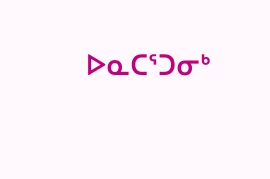ᐅᓇᑕᕐᑐᓂᒃ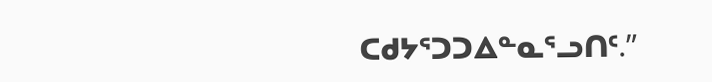ᑕᑯᔭᕐᑐᑐᐃᓐᓇᕐᓗᑎᑦ.”